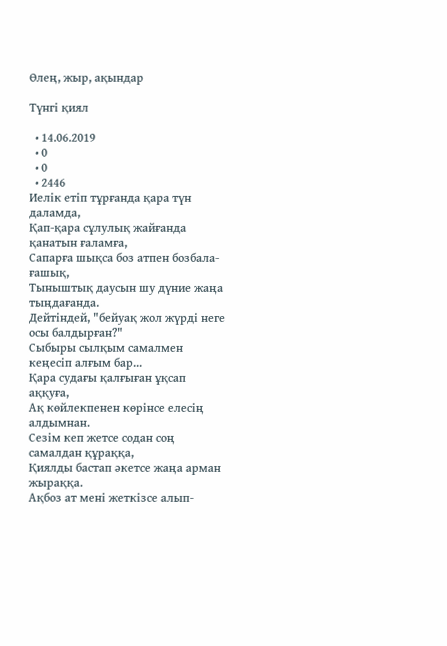Өлең, жыр, ақындар

Түнгі қиял

  • 14.06.2019
  • 0
  • 0
  • 2446
Иелік етіп тұрғанда қара түн даламда,
Қап-қара сұлулық жайғанда қанатын ғаламға,
Сапарға шықса боз атпен бозбала-ғашық,
Тыныштық даусын шу дүние жаңа тыңдағанда.
Дейтіндей, "бейуақ жол жүрді неге осы балдырған?"
Сыбыры сылқым самалмен кеңесіп алғым бар...
Қара судағы қалғыған ұқсап аққуға,
Ақ көйлекпенен көрінсе елесің алдымнан.
Сезім кеп жетсе содан соң самалдан құраққа,
Қиялды бастап әкетсе жаңа арман жыраққа.
Ақбоз ат мені жеткізсе алып-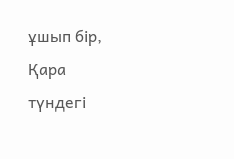ұшып бір,
Қара түндегі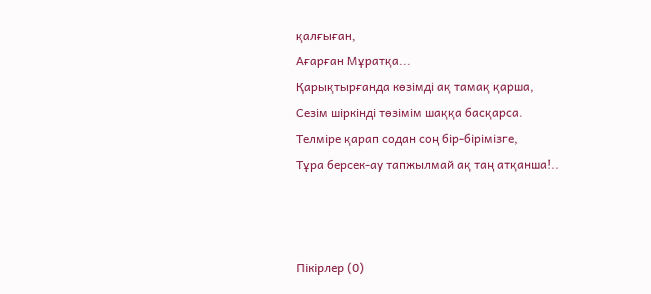қалғыған,
Ағарған Мұратқа...
Қарықтырғанда көзімді ақ тамақ қарша,
Сезім шіркінді төзімім шаққа басқарса.
Телміре қарап содан соң бір-бірімізге,
Тұра берсек-ау тапжылмай ақ таң атқанша!..



Пікірлер (0)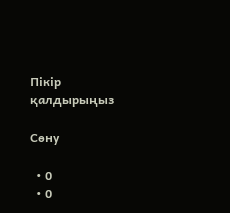Пікір қалдырыңыз

Сөну

  • 0
  • 0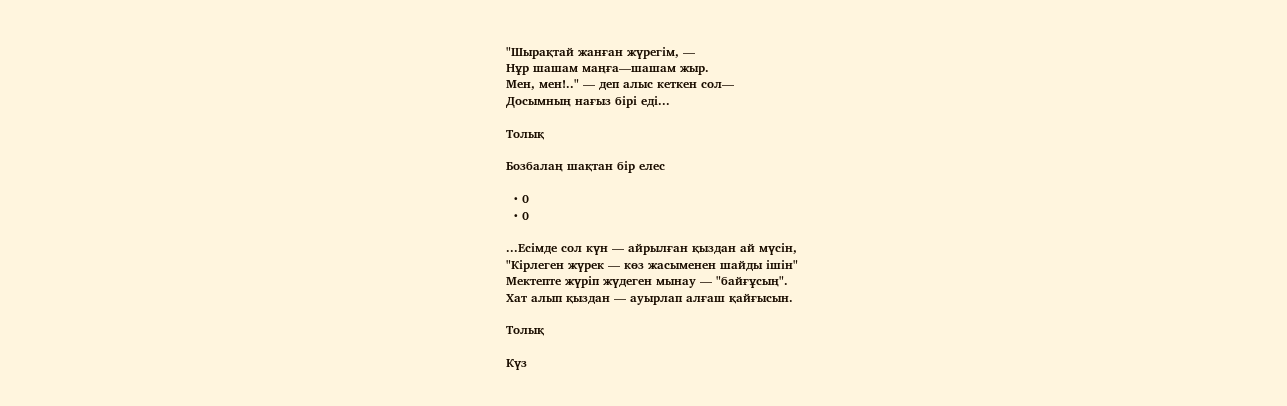"Шырақтай жанған жүрегім, —
Нұр шашам маңға—шашам жыр.
Мен, мен!.." — деп алыс кеткен сол—
Досымның нағыз бірі еді...

Толық

Бозбалаң шақтан бір елес

  • 0
  • 0

...Есімде сол күн — айрылған қыздан ай мүсін,
"Кірлеген жүрек — көз жасыменен шайды ішін"
Мектепте жүріп жүдеген мынау — "байғұсың".
Хат алып қыздан — ауырлап алғаш қайғысын.

Толық

Күз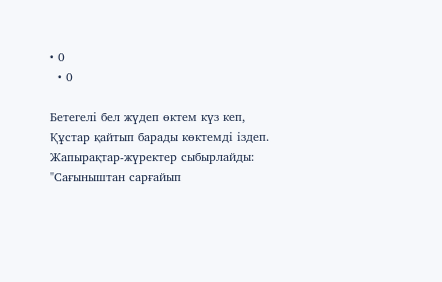• 0
  • 0

Бетегелі бел жүдеп өктем күз кеп,
Құстар қайтып барады көктемді іздеп.
Жапырақтар-жүректер сыбырлайды:
"Сағыныштан сарғайып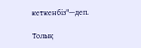кеткенбіз"—деп.

Толық